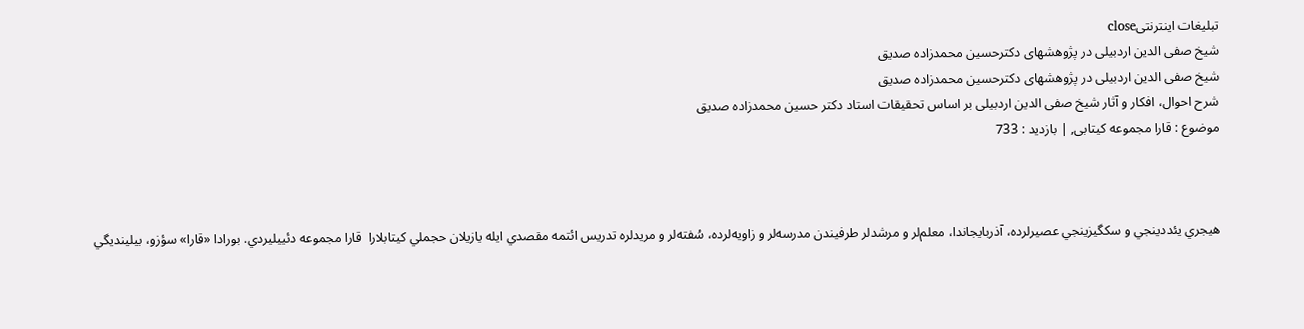تبلیغات اینترنتیclose
شیخ صفی الدین اردبیلی در پژوهشهای دکترحسین محمدزاده صدیق
شیخ صفی الدین اردبیلی در پژوهشهای دکترحسین محمدزاده صدیق
شرح احوال، افکار و آثار شیخ صفی الدین اردبیلی بر اساس تحقیقات استاد دکتر حسین محمدزاده صدیق
موضوع : قارا مجموعه کیتابی, | بازدید : 733



هيجري يئددينجي و سكگيزينجي عصيرلرده،‌ آذربايجاندا، معلم‌لر و مرشدلر طرفيندن مدرسه‌لر و زاويه‌لرده،‌ سُفته‌لر و مريدلره تدريس ائتمه مقصدي ايله يازيلان حجملي كيتابلارا  قارا مجموعه دئييليردي. بورادا «قارا» سؤزو، بيلينديگي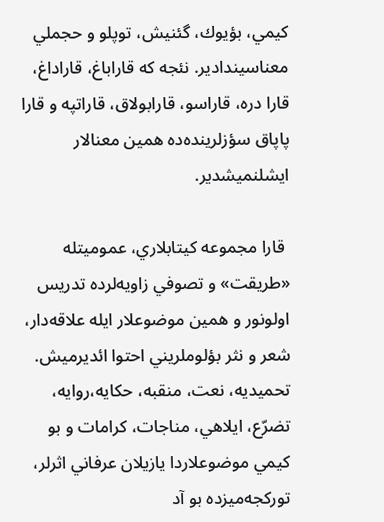كيمي، بؤيوك، گئنيش،‌ توپلو و حجملي معناسيندادير. نئجه كه قاراباغ، قاراداغ،‌ قارا دره، قاراسو، قارابولاق، قاراتپه و قارا پاپاق سؤزلرينده‌ده همين معنالار ايشلنميشدير.

 قارا مجموعه كيتابلاري، عموميتله «طريقت» و تصوفي زاويه‌لرده تدريس اولونور و همين موضوعلار ايله علاقه‌دار، شعر و نثر بؤلوملريني احتوا ائديرميش. تحميديه، نعت، منقبه، حكايه،‌روايه، تضرّع، ايلاهي، مناجات، كرامات و بو كيمي موضوعلاردا يازيلان عرفاني اثرلر، توركجه‌ميزده بو آد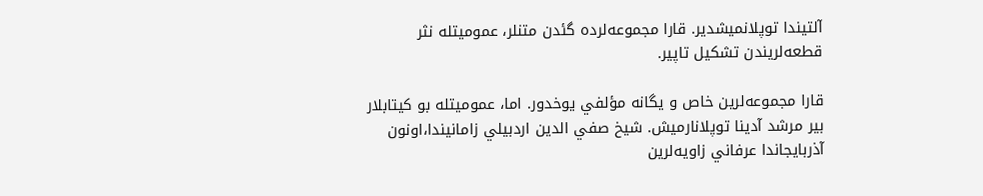آلتيندا توپلانميشدير. قارا مجموعه‌لرده گئدن متنلر،‌ عموميتله نثر قطعه‌لريندن تشكيل تاپير.

قارا مجموعه‌لرين خاص و يگانه مؤلفي يوخدور. اما،‌ عموميتله بو كيتابلار بير مرشد آدينا توپلانارميش. شيخ صفي الدين اردبيلي زامانيندا،‌اونون آذربايجاندا عرفاني زاويه‌لرين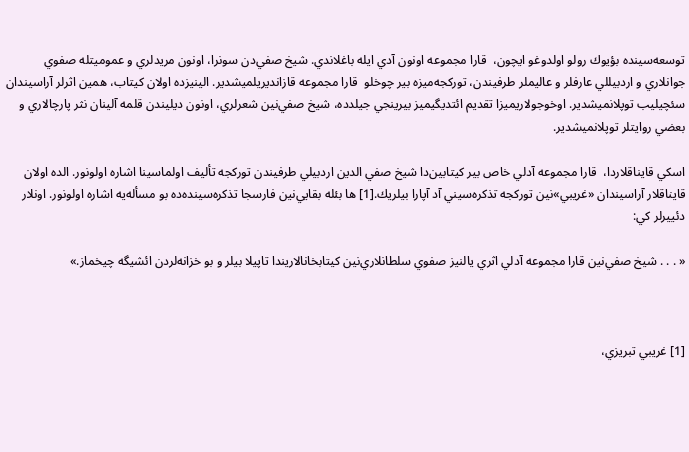توسعه‌سينده بؤيوك رولو اولدوغو ايچون،  قارا مجموعه اونون آدي ايله باغلاندي. شيخ صفي‌دن سونرا، اونون مريدلري و عموميتله صفوي جوانلاري و اردبيللي عارفلر و عاليملر طرفيندن، توركجه‌ميزه بير چوخلو  قارا مجموعه قازانديريلميشدير. الينيزده اولان كيتاب، همين اثرلر آراسيندان سئچيليب توپلانميشدير. اوخوجولاريميزا تقديم ائتديگيميز بيرينجي جيلدده، شيخ صفي‌نين شعرلري، اونون ديليندن قلمه آلينان نثر پارچالاري و بعضي روايتلر توپلانميشدير.

اسكي قايناقلاردا،  قارا مجموعه آدلي خاص بير كيتابين‌دا شيخ صفي الدين اردبيلي طرفيندن توركجه تأليف اولماسينا اشاره اولونور. الده اولان قايناقلار آراسيندان «غريبي»نين توركجه تذكره‌سيني آد آپارا بيلريك.[1] ها بئله بقايي‌نين فارسجا تذكره‌سينده‌ده بو مسأله‌يه اشاره اولونور. اونلار دئييرلر كي:

« . . . شيخ صفي‌نين قارا مجموعه آدلي اثري يالنيز صفوي سلطانلاري‌نين كيتابخانالاريندا تاپيلا بيلر و بو خزانه‌لردن ائشيگه چيخماز.»



[1] غريبي تبريزي،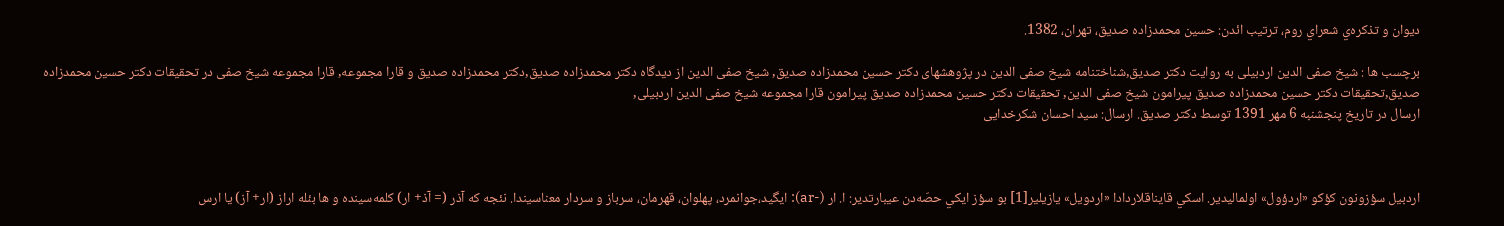ديوان و تذكره‌ي شعراي روم، ترتيب ائدن: حسين محمدزاده صديق، تهران، 1382.

برچسب ها : شیخ صفی الدین اردبیلی به روایت دکتر صدیق,شناختنامه شیخ صفی الدین در پژوهشهای دکتر حسین محمدزاده صدیق, شیخ صفی الدین از دیدگاه دکتر محمدزاده صدیق,دکتر محمدزاده صدیق و قارا مجموعه, قارا مجموعه شیخ صفی در تحقیقات دکتر حسین محمدزاده صدیق,تحقیقات دکتر حسین محمدزاده صدیق پیرامون شیخ صفی الدین, تحقیقات دکتر حسین محمدزاده صدیق پیرامون قارا مجموعه شیخ صفی الدین اردبیلی,
ارسال در تاريخ پنجشنبه 6 مهر 1391 توسط دکتر صدیق. ارسال: سید احسان شکرخدایی



اردبيل سؤزونون كؤكو «اردؤول» اولماليدير. اسكي قايناقلاردادا «اردويل» يازيلير[1] بو سؤز ايكي حصّه‌دن عيبارتدير: ا. ار (-ar): ايگيد،‌جوانمرد، پهلوان، قهرمان،‌ سرباز و سردار معناسيندا. نئجه كه آذر (= آذ+ ار) كلمه‌سينده و ها بئله اراز (ار+ آز) يا ارس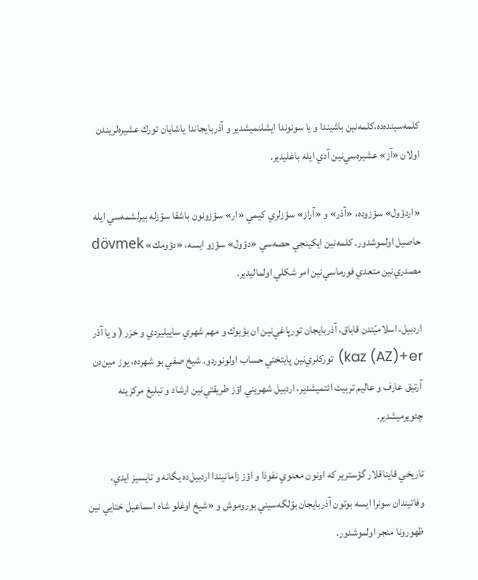كلمه‌سينده‌ده،‌كلمه‌نين باشيندا و يا سونوندا ايشلنميشدير و آذربايجاندا ياشايان تورك عشيره‌لريندن اولان «آز» عشيره‌سي‌نين آدي ايله باغليدير.

«اردؤول» سؤزوده، «آذر» و «آراز» سؤزلري كيمي «ار» سؤزونون باشقا سؤزله بيرلشمه‌سي ايله حاصيل اولموشدور. كلمه‌نين ايكينجي حصه‌سي «دؤول» سؤزو ايسه، «دؤومك» dövmek مصدري‌نين متعدي فورماسي‌نين امر شكلي اولماليدير.

اردبيل، اسلاميّتدن قاباق، آذربايجان تورپاغي‌نين ان بؤيوك و مهم شهري ساييليردي و خزر ( و يا آذر kaz (AZ)+er) توركلري‌نين پايتختي حساب اولونوردو. شيخ صفي بو شهرده،‌ يوز مين‌دن آرتيق عارف و عاليم تربيت ائتميشدير، اردبيل شهريني اؤز طريقتي‌نين ارشاد و تبليغ مركزينه چئويرميشدير.

تاريخي قايناقلار گؤسترير كه اونون معنوي نفوذا و اؤز زامانيندا اردبيل‌ده يگانه و تايسيز ايدي، وفاتيندان سونرا ايسه بوتون آذربايجان بؤلگه‌سيني بوروموش و «شيخ اوغلو شاه اسماعيل ختايي نين ظهورونا منجر اولموشدور.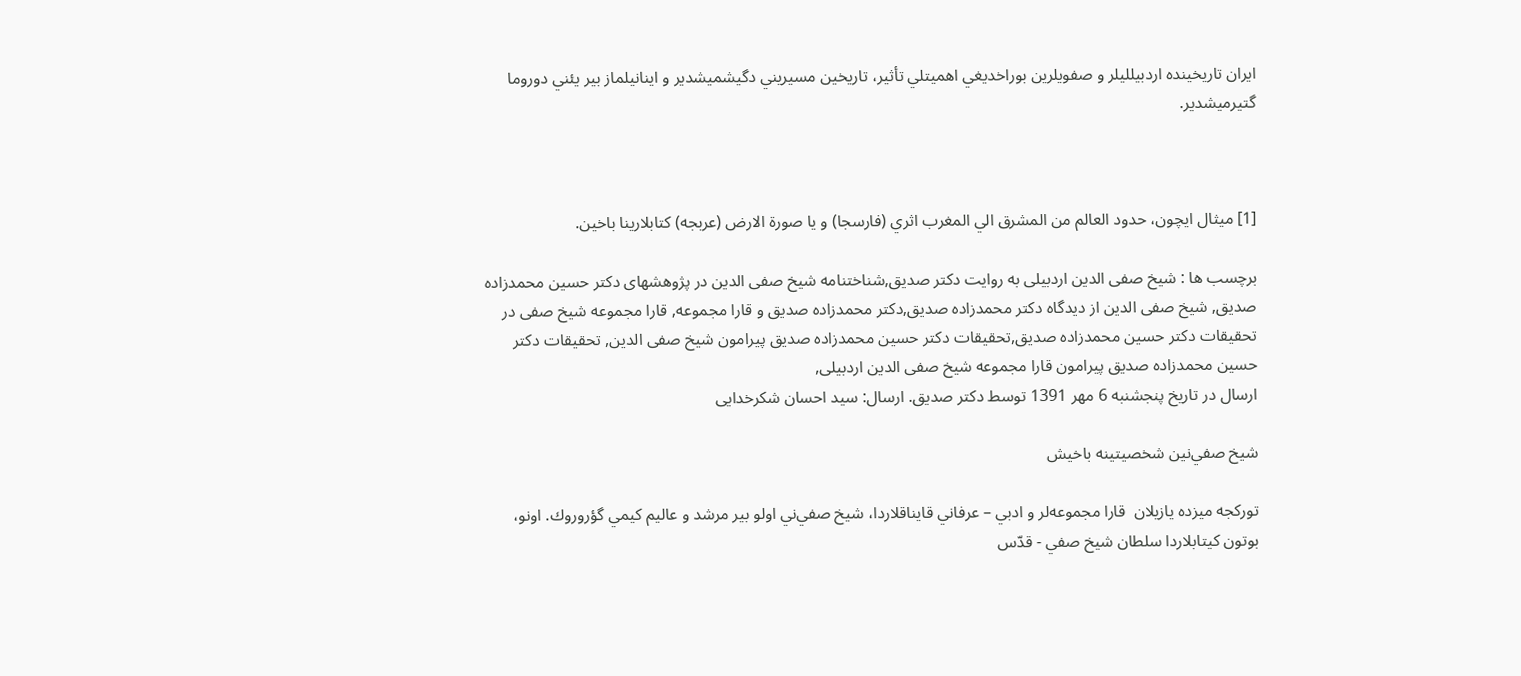ايران تاريخينده اردبيلليلر و صفويلرين بوراخديغي اهميتلي تأثير،‌ تاريخين مسيريني دگيشميشدير و اينانيلماز بير يئني دوروما گتيرميشدير.



[1] ميثال ايچون، حدود العالم من المشرق الي المغرب اثري (فارسجا) و يا صورة الارض (عربجه) كتابلارينا باخين.

برچسب ها : شیخ صفی الدین اردبیلی به روایت دکتر صدیق,شناختنامه شیخ صفی الدین در پژوهشهای دکتر حسین محمدزاده صدیق, شیخ صفی الدین از دیدگاه دکتر محمدزاده صدیق,دکتر محمدزاده صدیق و قارا مجموعه, قارا مجموعه شیخ صفی در تحقیقات دکتر حسین محمدزاده صدیق,تحقیقات دکتر حسین محمدزاده صدیق پیرامون شیخ صفی الدین, تحقیقات دکتر حسین محمدزاده صدیق پیرامون قارا مجموعه شیخ صفی الدین اردبیلی,
ارسال در تاريخ پنجشنبه 6 مهر 1391 توسط دکتر صدیق. ارسال: سید احسان شکرخدایی

شيخ صفي‌نين شخصيتينه باخيش

توركجه ميزده يازيلان  قارا مجموعه‌لر و ادبي – عرفاني قايناقلاردا، شيخ صفي‌ني اولو بير مرشد و عاليم كيمي گؤروروك. اونو، بوتون كيتابلاردا سلطان شيخ صفي - قدّس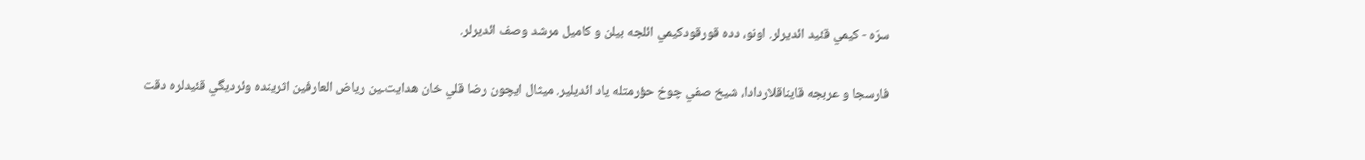سرّه - كيمي قئيد ائديرلر. اونو، دده قورقودكيمي ائلجه بيلن و كاميل مرشد وصف ائديرلر.

فارسجا و عربجه قايناقلاردادا، شيخ صفي چوخ حؤرمتله ياد ائديلير. ميثال ايچون رضا قلي خان هدايت‌ـين رياض العارفين اثرينده وئرديگي قئيدلره دقت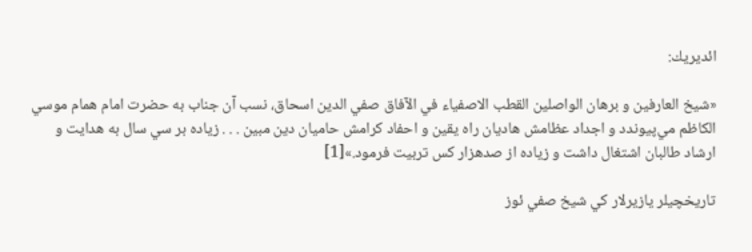ائديريك:

«شيخ العارفين و برهان الواصلين القطب الاصفياء في الآفاق صفي الدين اسحاق، نسب آن جناب به حضرت امام همام موسي الكاظم مي‌پيوندد و اجداد عظامش هاديان راه يقين و احفاد كرامش حاميان دين مبين . . . زياده بر سي سال به هدايت و ارشاد طالبان اشتغال داشت و زياده از صدهزار كس تربيت فرمود.»[1]

تاريخچيلر يازيرلار كي شيخ صفي ئوز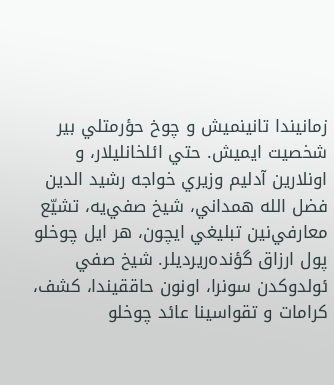زمانيندا تانينميش و چوخ حؤرمتلي بير شخصيت ايميش. حتي ائلخانليلار، و اونلارين آدليم وزيري خواجه رشيد الدين فضل الله همداني، شيخ صفي‌يه، تشيّع معارفي‌نين تبليغي ايچون، هر ايل چوخلو پول ارزاق گؤنده‌ريرديلر. شيخ صفي ئولدوكدن سونرا، اونون حاققيندا، كشف، كرامات و تقواسينا عائد چوخلو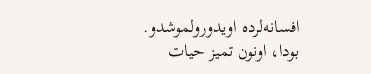افسانه‌لرده اويدورولموشدو. بودا، اونون تميز حيات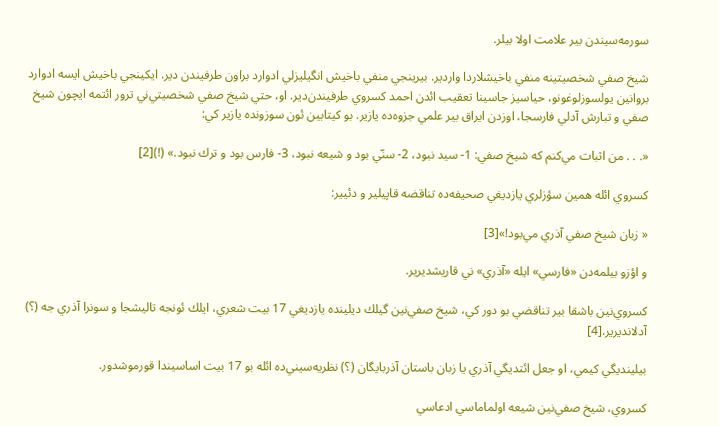سورمه‌سيندن بير علامت اولا بيلر.

شيخ صفي شخصيتينه منفي باخيشلاردا واردير. بيرينجي منفي باخيش انگيليز‌لي ادوارد براون طرفيندن دير. ايكينجي باخيش ايسه ادوارد بروانين يولسوزلوغونو، حياسيز جاسينا تعقيب ائدن احمد كسروي طرفيندن‌دير. او، حتي شيخ صفي شخصيتي‌ني ترور ائتمه ايچون شيخ صفي و تبارش آدلي فارسجا، اوزدن ايراق بير علمي جزوه‌ده يازير. بو كيتابين ئون سوزونده يازير كي:

«. . . من اثبات مي‌كنم كه شيخ صفي: 1- سيد نبود، 2- سنّي بود و شيعه نبود، 3- فارس بود و ترك نبود.» (!)[2]

كسروي ائله همين سؤزلري يازديغي صحيفه‌ده تناقضه قاپيلير و دئيير:

« زبان شيخ صفي آذري مي‌بود!»[3]

و اؤزو بيلمه‌دن «فارسي» ايله «آذري» ني قاريشديرير.

كسروي‌نين باشقا بير تناقضي بو دور كي، شيخ صفي‌نين گيلك ديلينده يازديغي 17 بيت شعري، ايلك ئونجه تاليشجا و سونرا آذري جه (؟) آدلانديرير.[4]

بيلينديگي كيمي، او جعل ائتديگي آذري يا زبان باستان آذربايگان (؟) نظريه‌سيني‌ده ائله بو 17 بيت اساسيندا قورموشدور.

كسروي، شيخ صفي‌نين شيعه اولماماسي ادعاسي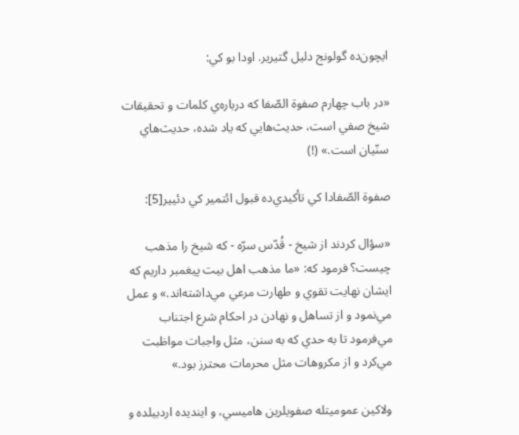ايچون‌ده گولونج دليل گتيرير. اودا بو كي:

«در باب چهارم صفوة الصّفا كه درباره‌ي كلمات و تحقيقات شيخ صفي است، حديث‌هايي كه ياد شده، حديث‌هاي سنّيان است.» (!)

صفوة الصّفادا كي تأكيدي‌ده قبول ائتمير كي دئيير[5]:

«سؤال كردند از شيخ - قُدّس سرّه - كه شيخ را مذهب چيست؟ فرمود كه: «ما مذهب اهل بيت پيغمبر داريم كه ايشان نهايت تقوي و طهارت مرعي مي‌داشته‌اند.» و عمل مي‌نمود و از تساهل و نهادن در احكام شرع اجتناب مي‌فرمود تا به حدي كه به سنن، مثل واجبات مواظبت مي‌كرد و از مكروهات مثل محرمات محترز بود.»

ولاكين عموميتله صفويلرين هاميسي، و اينديده اردبيلده و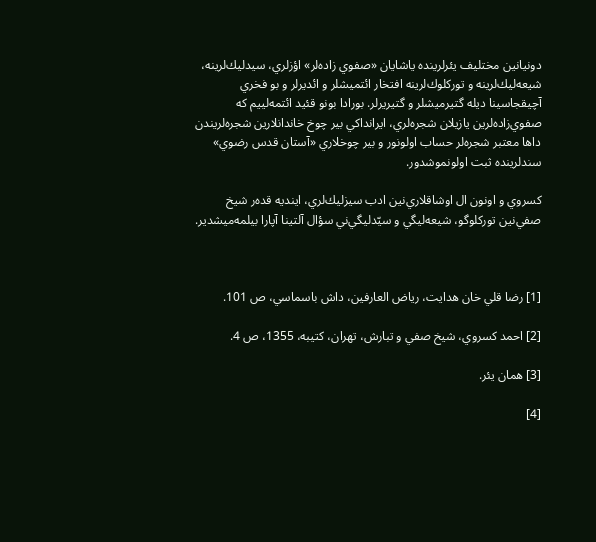دونيانين مختليف يئرلرينده ياشايان «صفوي زاده‌لر» اؤزلري، سيدليك‌لرينه، شيعه‌ليك‌لرينه و توركلوك‌لرينه افتخار ائتميشلر و ائديرلر و بو فخري آچيقجاسينا ديله گتيرميشلر و گتيريرلر. بورادا بونو قئيد ائتمه‌لييم كه صفوي‌زاده‌لرين يازيلان شجره‌لري، ايرانداكي بير چوخ خاندانلارين شجره‌لريندن داها معتبر شجره‌لر حساب اولونور و بير چوخلاري «آستان قدس رضوي» سندلرينده ثبت اولونموشدور.

كسروي و اونون ال اوشاقلاري‌نين ادب سيزليك‌لري، اينديه قده‌ر شيخ صفي‌نين توركلوگو، شيعه‌ليگي و سيّد‌ليگي‌ني سؤال آلتينا آپارا بيلمه‌ميشدير.



[1] رضا قلي خان هدايت، رياض العارفين، داش باسماسي، ص 101.

[2] احمد كسروي، شيخ صفي و تبارش، تهران، كتيبه، 1355، ص 4.

[3] همان يئر.

[4]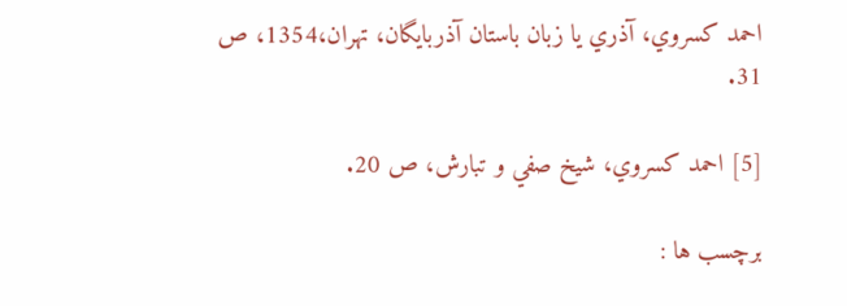احمد كسروي، آذري يا زبان باستان آذربايگان، تهران،‌1354، ص 31.

[5] احمد كسروي، شيخ صفي و تبارش، ص 20.

برچسب ها :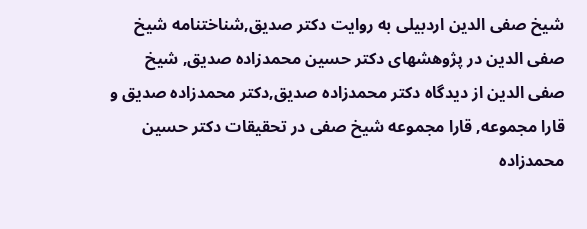شیخ صفی الدین اردبیلی به روایت دکتر صدیق,شناختنامه شیخ صفی الدین در پژوهشهای دکتر حسین محمدزاده صدیق, شیخ صفی الدین از دیدگاه دکتر محمدزاده صدیق,دکتر محمدزاده صدیق و قارا مجموعه, قارا مجموعه شیخ صفی در تحقیقات دکتر حسین محمدزاده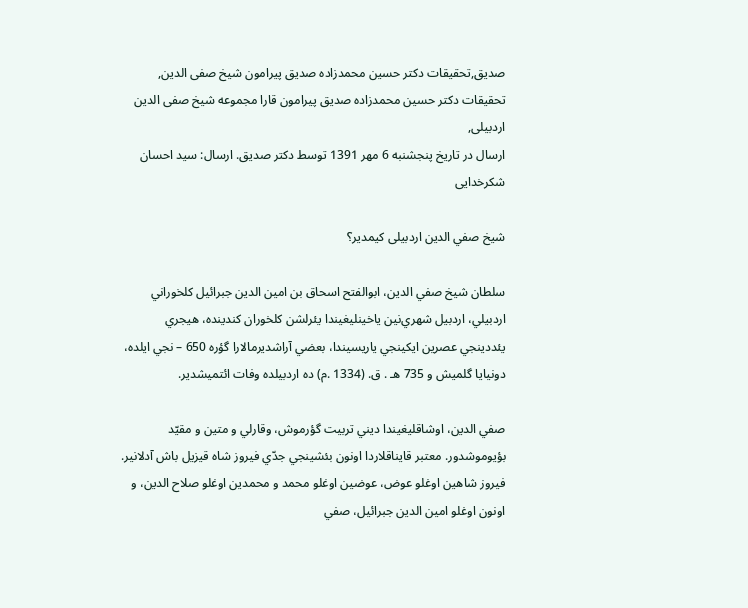صدیق,تحقیقات دکتر حسین محمدزاده صدیق پیرامون شیخ صفی الدین, تحقیقات دکتر حسین محمدزاده صدیق پیرامون قارا مجموعه شیخ صفی الدین اردبیلی,
ارسال در تاريخ پنجشنبه 6 مهر 1391 توسط دکتر صدیق. ارسال: سید احسان شکرخدایی

شيخ صفي الدین اردبیلی كيمدير؟

سلطان شيخ صفي الدين، ابوالفتح اسحاق بن امين الدين جبرائيل كلخوراني اردبيلي، اردبيل شهري‌نين ياخينليغيندا يئرلشن كلخوران كندينده، هيجري يئددينجي عصرين ايكينجي ياريسيندا، بعضي آراشديرمالارا گؤره 650 – نجي ايلده، دونيايا گلميش و 735 هـ . ق. (1334 .م) ده اردبيلده وفات ائتميشدير.

صفي الدين، اوشاقليغيندا ديني تربيت گؤرموش، وقارلي و متين و مقيّد بؤيوموشدور. معتبر قايناقلاردا اونون بئشينجي جدّي فيروز شاه قيزيل باش آدلانير. فيروز شاهين اوغلو عوض، عوضين اوغلو محمد و محمدين اوغلو صلاح الدين، و اونون اوغلو امين الدين جبرائيل، صفي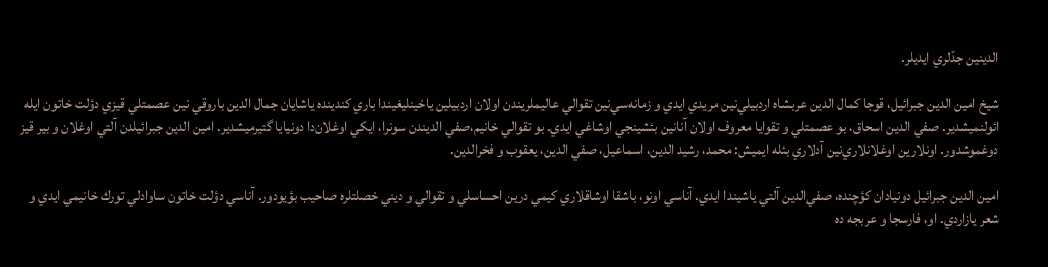الدينين جدّلري ايديلر.

شيخ امين الدين جبرائيل، قوجا كمال الدين عربشاه اردبيلي‌نين مريدي ايدي و زمانه‌سي‌نين تقوالي عاليملريندن اولان اردبيلين ياخينليغيندا باري كندينده ياشايان جمال الدين باروقي نين عصمتلي قيزي دؤلت خاتون ايله ائولنميشدير. صفي الدين اسحاق، بو عصمتلي و تقوايا معروف اولان آنانين بئشينجي اوشاغي ايدي. بو تقوالي خانيم،‌صفي الديندن سونرا، ايكي اوغلان‌دا دونيايا گتيرميشدير. امين الدين جبرائيلدن آلتي اوغلان و بير قيز دوغموشدور. اونلارين اوغلانلاري‌نين آدلاري بئله ايميش: محمد، رشيد الدين، اسماعيل، صفي الدين، يعقوب و فخرالدين.

امين الدين جبرائيل دونيادان كؤچنده،‌ صفي‌الدين آلتي ياشيندا ايدي. آناسي اونو، باشقا اوشاقلاري كيمي درين احساسلي و تقوالي و ديني خصلتلره صاحيب بؤيودور. آناسي دؤلت خاتون ساوادلي تورك خانيمي ايدي و شعر يازاردي. او، فارسجا و عربجه ‌ده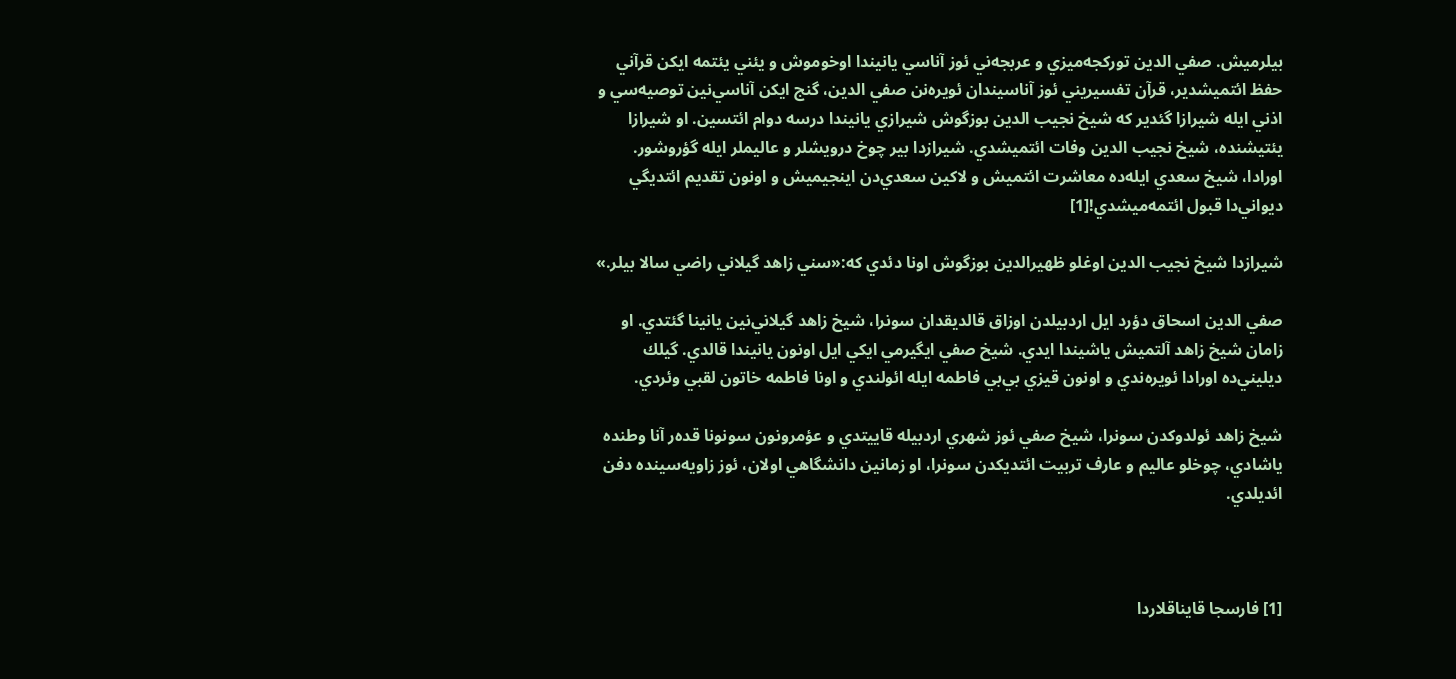بيلرميش. صفي الدين توركجه‌ميزي و عربجه‌ني ئوز آناسي يانيندا اوخوموش و يئني يئتمه ايكن قرآني حفظ ائتميشدير، قرآن تفسيريني ئوز آناسيندان ئويره‌نن صفي الدين، گنج ايكن آناسي‌نين توصيه‌سي و اذني ايله شيرازا گئدير كه شيخ نجيب الدين بوزگوش شيرازي يانيندا درسه دوام ائتسين. او شيرازا يئتيشنده، شيخ نجيب الدين وفات ائتميشدي. شيرازدا بير چوخ درويشلر و عاليملر ايله گؤروشور. اورادا، شيخ سعدي ايله‌ده معاشرت ائتميش و لاكين سعدي‌دن اينجيميش و اونون تقديم ائتديگي ديواني‌دا قبول ائتمه‌ميشدي![1]

شيرازدا شيخ نجيب الدين اوغلو ظهيرالدين بوزگوش اونا دئدي كه:«سني زاهد گيلاني راضي سالا بيلر.»

صفي الدين اسحاق دؤرد ايل اردبيلدن اوزاق قالديقدان سونرا، شيخ زاهد گيلاني‌نين يانينا گئتدي. او زامان شيخ زاهد آلتميش ياشيندا ايدي. شيخ صفي ايگيرمي ايكي ايل اونون يانيندا قالدي. گيلك ديليني‌ده اورادا ئويره‌ندي و اونون قيزي بي‌بي فاطمه ايله ائولندي و اونا فاطمه خاتون لقبي وئردي.

شيخ زاهد ئولدوكدن سونرا، شيخ صفي ئوز شهري اردبيله قاييتدي و عؤمرونون سونونا قده‌ر آنا وطنده ياشادي، چوخلو عاليم و عارف تربيت ائتديكدن سونرا، او زمانين دانشگاهي اولان، ئوز زاويه‌سينده دفن ائديلدي.



[1] فارسجا قايناقلاردا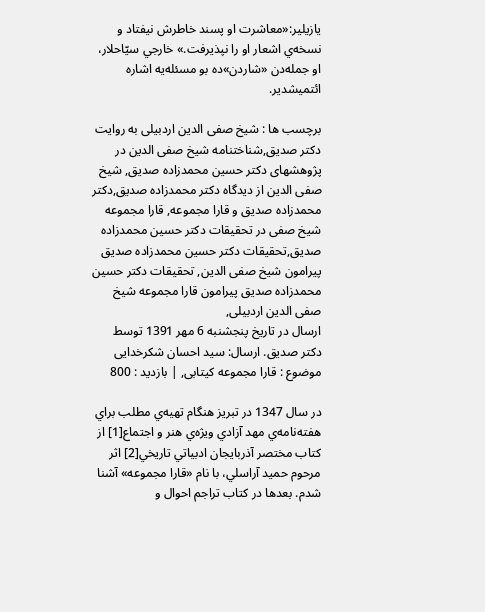يازيلير:«معاشرت او پسند خاطرش نيفتاد و نسخه‌ي اشعار او را نپذيرفت.» خارجي سيّاحلار، او جمله‌دن «شاردن»ده بو مسئله‌يه اشاره ائتميشدير.

برچسب ها : شیخ صفی الدین اردبیلی به روایت دکتر صدیق,شناختنامه شیخ صفی الدین در پژوهشهای دکتر حسین محمدزاده صدیق, شیخ صفی الدین از دیدگاه دکتر محمدزاده صدیق,دکتر محمدزاده صدیق و قارا مجموعه, قارا مجموعه شیخ صفی در تحقیقات دکتر حسین محمدزاده صدیق,تحقیقات دکتر حسین محمدزاده صدیق پیرامون شیخ صفی الدین, تحقیقات دکتر حسین محمدزاده صدیق پیرامون قارا مجموعه شیخ صفی الدین اردبیلی,
ارسال در تاريخ پنجشنبه 6 مهر 1391 توسط دکتر صدیق. ارسال: سید احسان شکرخدایی
موضوع : قارا مجموعه کیتابی, | بازدید : 800

در سال 1347 در تبريز هنگام تهيه‌ي مطلب براي هفته‌نامه‌ي مهد آزادي ويژه‌ي هنر و اجتماع[1] از كتاب مختصر آذربايجان ادبياتي تاريخي[2] اثر مرحوم حميد آراسلي، با نام «قارا مجموعه» آشنا شدم. بعدها در كتاب تراجم احوال و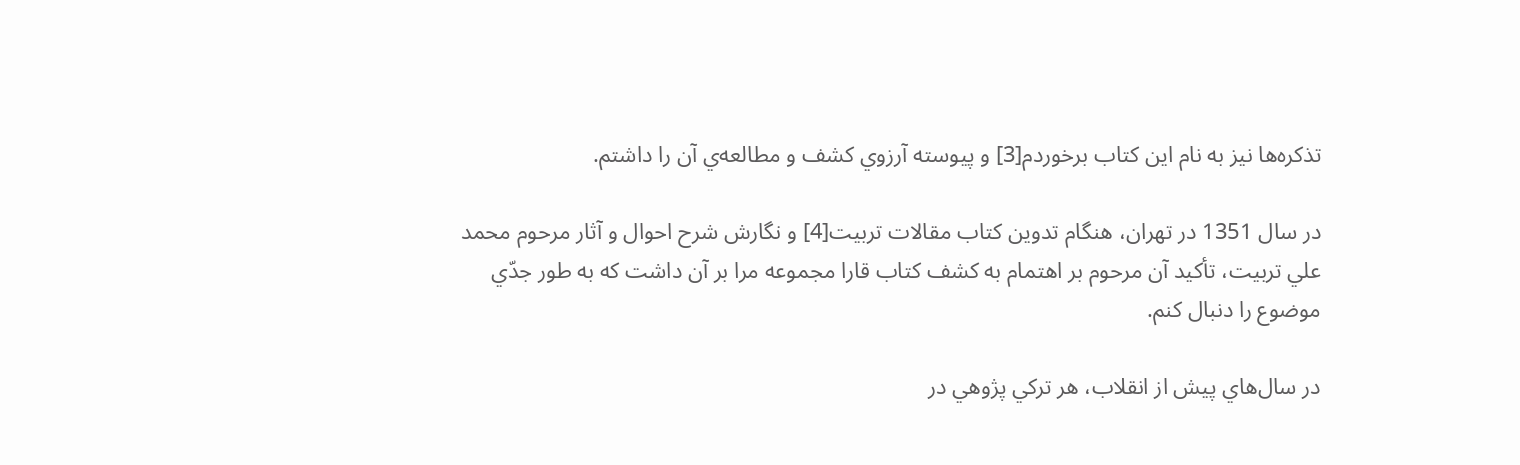تذكره‌ها نيز به نام اين كتاب برخوردم[3] و پيوسته آرزوي كشف و مطالعه‌ي آن را داشتم.

در سال 1351 در تهران، هنگام تدوين كتاب مقالات تربيت[4] و نگارش شرح احوال و آثار مرحوم محمد علي تربيت، تأكيد آن مرحوم بر اهتمام به كشف كتاب قارا مجموعه مرا بر آن داشت كه به طور جدّي موضوع را دنبال كنم.

در سال‌هاي پيش از انقلاب، هر تركي پژوهي در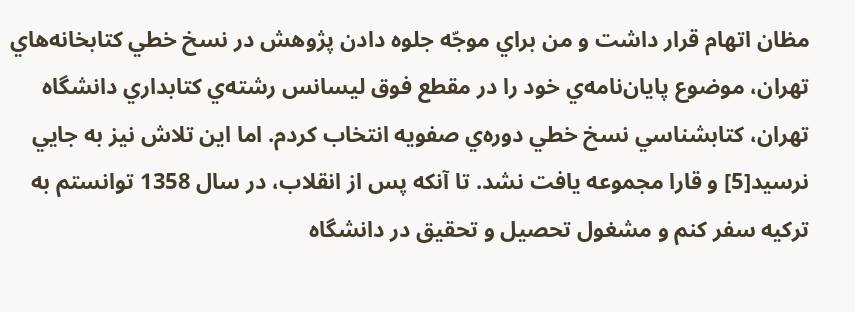مظان اتهام قرار داشت و من براي موجّه جلوه دادن پژوهش در نسخ خطي كتابخانه‌هاي تهران، موضوع پايان‌نامه‌ي خود را در مقطع فوق ليسانس رشته‌ي كتابداري دانشگاه تهران، كتابشناسي نسخ خطي دوره‌ي صفويه انتخاب كردم. اما اين تلاش نيز به جايي نرسيد[5] و قارا مجموعه يافت نشد. تا آنكه پس از انقلاب، در سال 1358 توانستم به تركيه سفر كنم و مشغول تحصيل و تحقيق در دانشگاه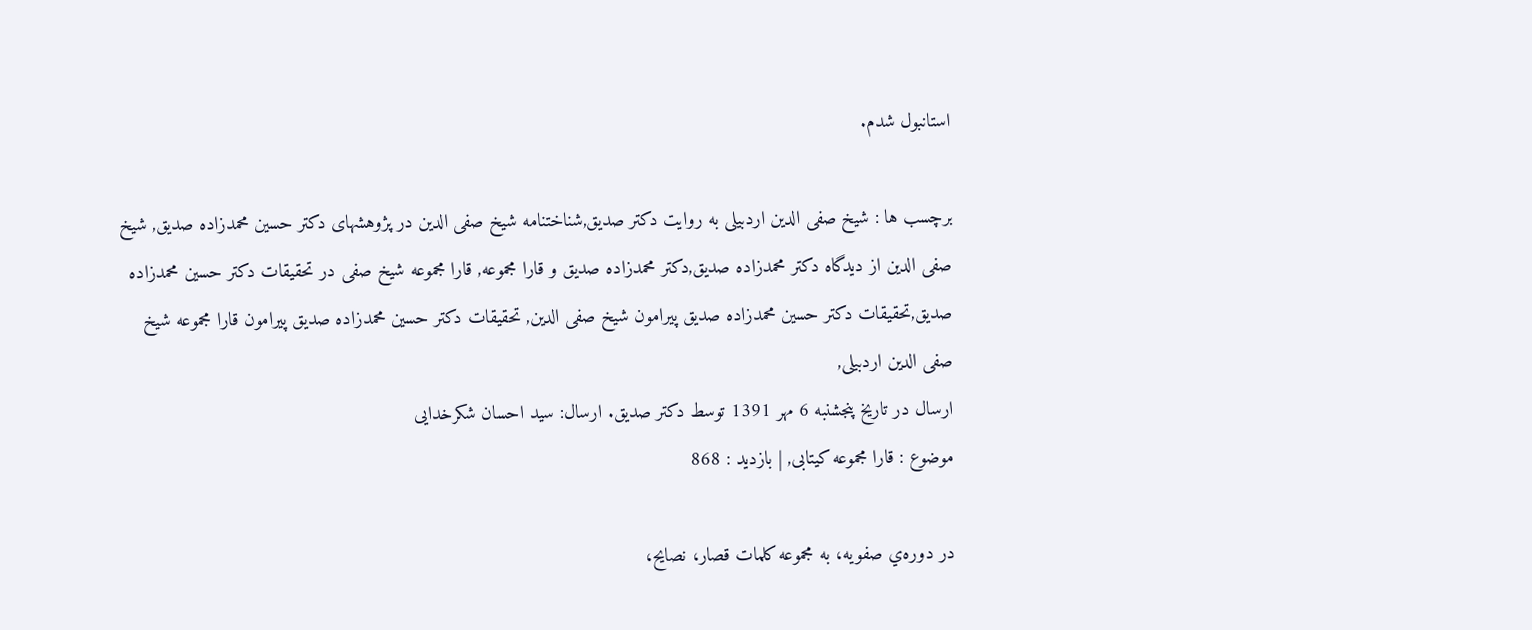استانبول شدم.

برچسب ها : شیخ صفی الدین اردبیلی به روایت دکتر صدیق,شناختنامه شیخ صفی الدین در پژوهشهای دکتر حسین محمدزاده صدیق, شیخ صفی الدین از دیدگاه دکتر محمدزاده صدیق,دکتر محمدزاده صدیق و قارا مجموعه, قارا مجموعه شیخ صفی در تحقیقات دکتر حسین محمدزاده صدیق,تحقیقات دکتر حسین محمدزاده صدیق پیرامون شیخ صفی الدین, تحقیقات دکتر حسین محمدزاده صدیق پیرامون قارا مجموعه شیخ صفی الدین اردبیلی,
ارسال در تاريخ پنجشنبه 6 مهر 1391 توسط دکتر صدیق. ارسال: سید احسان شکرخدایی
موضوع : قارا مجموعه کیتابی, | بازدید : 868

در دوره‌ي صفويه، به مجموعه كلمات قصار، نصايح،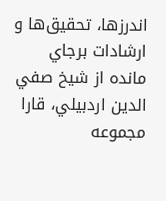اندرزها، تحقيق‌ها و ارشادات برجاي مانده از شيخ صفي الدين اردبيلي، قارا مجموعه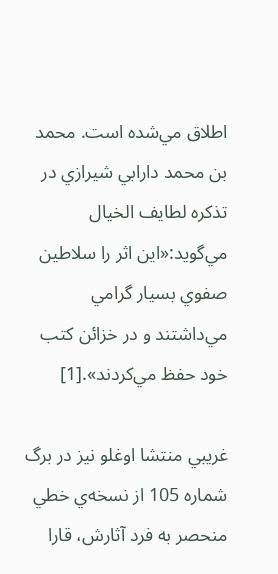اطلاق مي‌شده است. محمد بن محمد دارابي شيرازي در تذكره لطايف الخيال مي‌گويد:«اين اثر را سلاطين صفوي بسيار گرامي مي‌داشتند و در خزائن كتب خود حفظ مي‌كردند».[1]

غريبي منتشا اوغلو نيز در برگ شماره 105 از نسخه‌ي خطي منحصر به فرد آثارش، قارا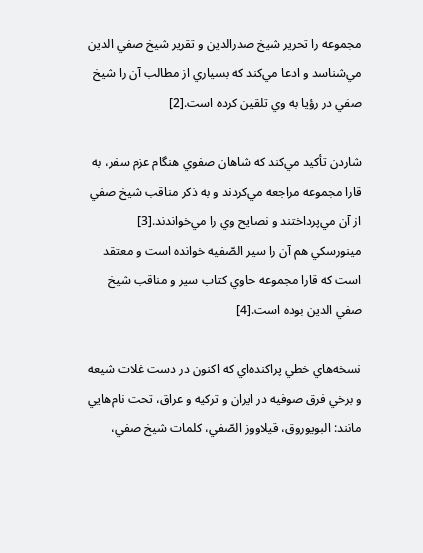مجموعه را تحرير شيخ صدرالدين و تقرير شيخ صفي الدين مي‌شناسد و ادعا مي‌كند كه بسياري از مطالب آن را شيخ صفي در رؤيا به وي تلقين كرده است.[2]

شاردن تأكيد مي‌كند كه شاهان صفوي هنگام عزم سفر، به قارا مجموعه مراجعه مي‌كردند و به ذكر مناقب شيخ صفي از آن مي‌پرداختند و نصايح وي را مي‌خواندند.[3] مينورسكي هم آن را سير الصّفيه خوانده است و معتقد است كه قارا مجموعه حاوي كتاب سير و مناقب شيخ صفي الدين بوده است.[4]

نسخه‌هاي خطي پراكنده‌اي كه اكنون در دست غلات شيعه و برخي فرق صوفيه در ايران و تركيه و عراق، تحت نام‌هايي مانند: البويوروق، قيلاووز الصّفي، كلمات شيخ صفي،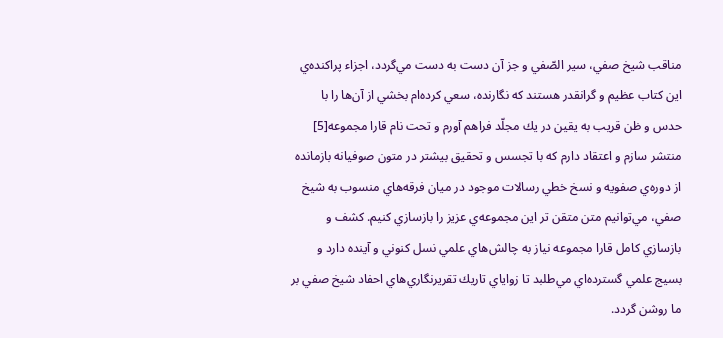مناقب شيخ صفي، سير الصّفي و جز آن دست به دست مي‌گردد، اجزاء پراكنده‌ي اين كتاب عظيم و گرانقدر هستند كه نگارنده، سعي كرده‌ام بخشي از آن‌ها را با حدس و ظن قريب به يقين در يك مجلّد فراهم آورم و تحت نام قارا مجموعه[5] منتشر سازم و اعتقاد دارم كه با تجسس و تحقيق بيشتر در متون صوفيانه بازمانده از دوره‌ي صفويه و نسخ خطي رسالات موجود در ميان فرقه‌هاي منسوب به شيخ صفي، مي‌توانيم متن متقن تر اين مجموعه‌ي عزيز را بازسازي كنيم. كشف و بازسازي كامل قارا مجموعه نياز به چالش‌هاي علمي نسل كنوني و آينده دارد و بسيج علمي گسترده‌اي مي‌طلبد تا زواياي تاريك تقريرنگاري‌هاي احفاد شيخ صفي بر ما روشن گردد.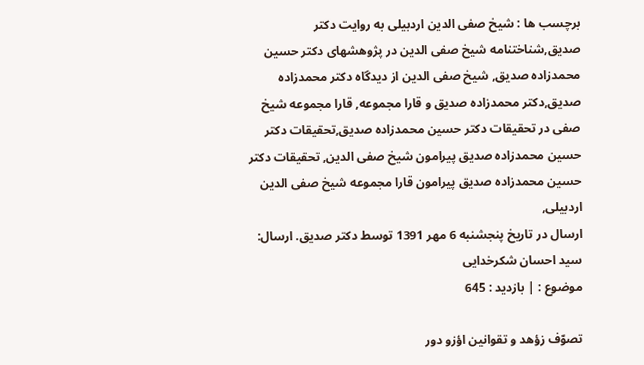برچسب ها : شیخ صفی الدین اردبیلی به روایت دکتر صدیق,شناختنامه شیخ صفی الدین در پژوهشهای دکتر حسین محمدزاده صدیق, شیخ صفی الدین از دیدگاه دکتر محمدزاده صدیق,دکتر محمدزاده صدیق و قارا مجموعه, قارا مجموعه شیخ صفی در تحقیقات دکتر حسین محمدزاده صدیق,تحقیقات دکتر حسین محمدزاده صدیق پیرامون شیخ صفی الدین, تحقیقات دکتر حسین محمدزاده صدیق پیرامون قارا مجموعه شیخ صفی الدین اردبیلی,
ارسال در تاريخ پنجشنبه 6 مهر 1391 توسط دکتر صدیق. ارسال: سید احسان شکرخدایی
موضوع : | بازدید : 645

تصوّف زؤهد و تقوانين اؤزو دور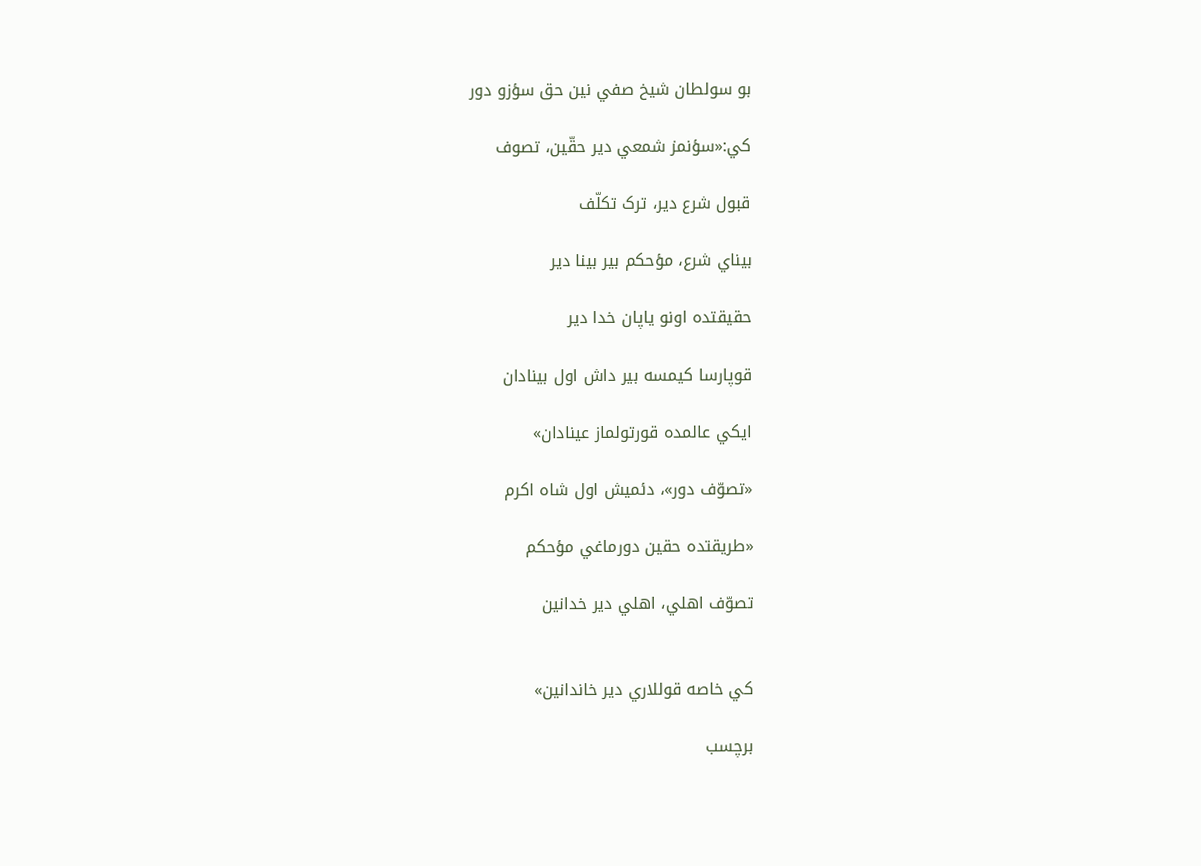بو سولطان شيخ صفي نين حق سؤزو دور

کي:«سؤنمز شمعي دير حقّين، تصوف

قبول شرع دير، ترک تکلّف

بيناي شرع، مؤحکم بير بينا دير

حقيقتده اونو ياپان خدا دير

قوپارسا کيمسه بير داش اول بينادان

ايکي عالمده قورتولماز عينادان»

«تصوّف دور»، دئميش اول شاه اکرم

«طريقتده حقين دورماغي مؤحکم

تصوّف اهلي، اهلي دير خدانين


کي خاصه قوللاري دير خاندانين»

برچسب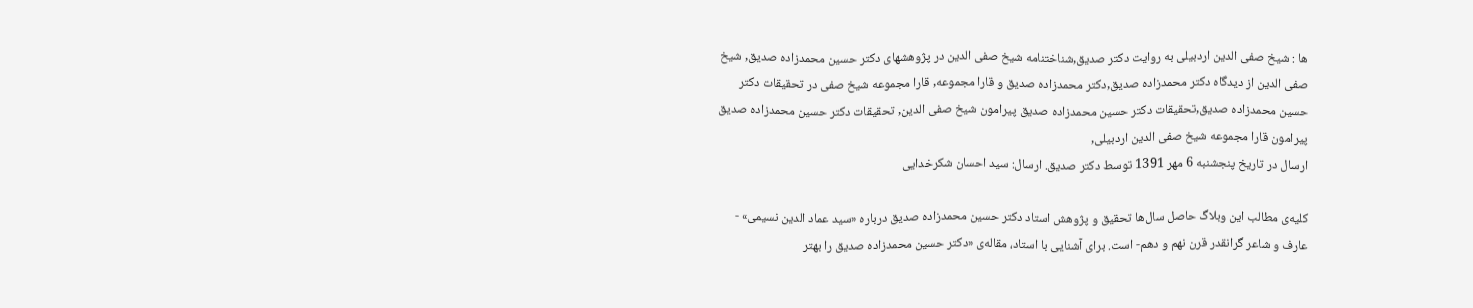ها : شیخ صفی الدین اردبیلی به روایت دکتر صدیق,شناختنامه شیخ صفی الدین در پژوهشهای دکتر حسین محمدزاده صدیق, شیخ صفی الدین از دیدگاه دکتر محمدزاده صدیق,دکتر محمدزاده صدیق و قارا مجموعه, قارا مجموعه شیخ صفی در تحقیقات دکتر حسین محمدزاده صدیق,تحقیقات دکتر حسین محمدزاده صدیق پیرامون شیخ صفی الدین, تحقیقات دکتر حسین محمدزاده صدیق پیرامون قارا مجموعه شیخ صفی الدین اردبیلی,
ارسال در تاريخ پنجشنبه 6 مهر 1391 توسط دکتر صدیق. ارسال: سید احسان شکرخدایی

کلیه‌ی مطالب این وبلاگ حاصل سال‌ها تحقیق و پژوهش استاد دکتر حسین محمدزاده صدیق درباره «سید عماد الدین نسیمی» - عارف و شاعر گرانقدر قرن نهم و دهم- است. برای آشنایی با استاد، مقاله‌ی «دکتر حسین محمدزاده صدیق را بهتر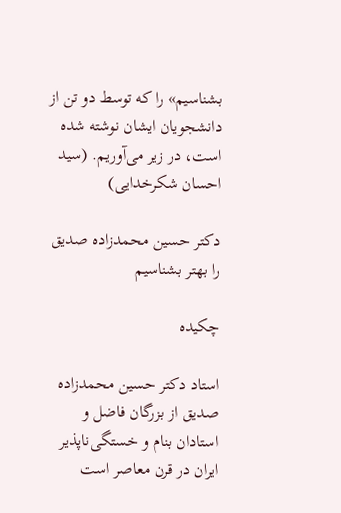بشناسیم» را که توسط دو تن از دانشجویان ایشان نوشته شده است، در زیر می‌آوریم. (سید احسان شکرخدایی)

دکتر حسین محمدزاده صدیق را بهتر بشناسیم

چکیده

استاد دكتر حسین محمدزاده صدیق از بزرگان فاضل و استادان بنام و خستگی‌ناپذیر ایران در قرن معاصر است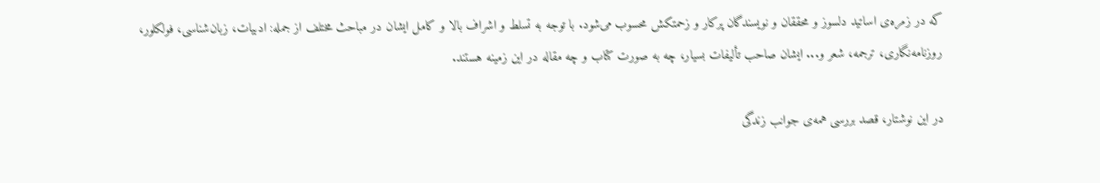كه در زمره‌ی اساتید دلسوز و محققان و نویسندگان پركار و زحمتكش محسوب می‌شود. با توجه به تسلط و اشراف بالا و كامل ایشان در مباحث مختلف از جمله: ادبیات، زبان‌شناسی، فولكلور، روزنامه‌نگاری، ترجمه، شعر و... ایشان صاحب تألیفات بسیار، چه به صورت كتاب و چه مقاله در این زمینه هستند.

در این نوشتار، قصد بررسی همه‌ی جوانب زندگی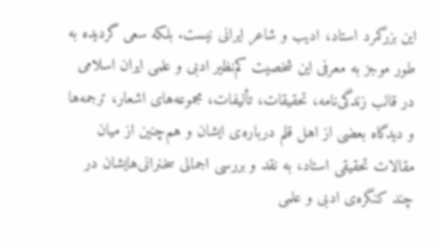این بزرگمرد استاد، ادیب و شاعر ایرانی نیست. بلكه سعی گردیده به طور موجز به معرفی این شخصیت كم‌نظیر ادبی و علمی ایران اسلامی در قالب زندگی‌نامه، تحقیقات، تألیفات، مجموعه‌های اشعار، ترجمه‌ها و دیدگاه بعضی از اهل قلم درباره‌ی ایشان و هم‌چنین از میان مقالات تحقیقی استاد، به نقد و بررسی اجمالی سخنرانی‌هایشان در چند كنگره‌ی ادبی و علمی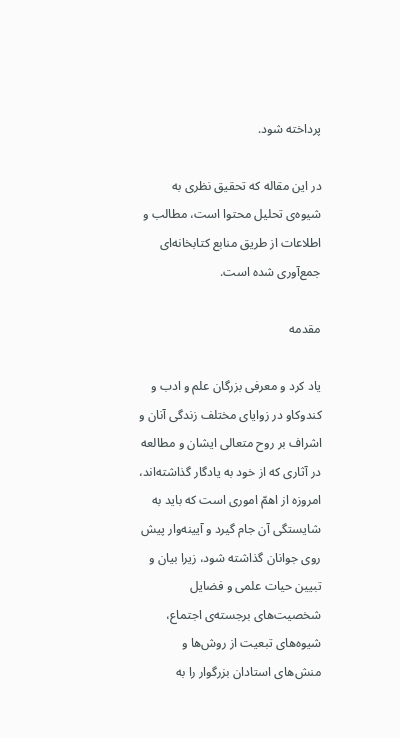پرداخته شود.

در این مقاله كه تحقیق نظری به شیوه‌ی تحلیل محتوا است، مطالب و اطلاعات از طریق منابع كتابخانه‌ای جمع‌آوری شده است.

مقدمه

یاد كرد و معرفی بزرگان علم و ادب و كندوكاو در زوایای مختلف زندگی آنان و اشراف بر روح متعالی ایشان و مطالعه در آثاری كه از خود به یادگار گذاشته‌اند، امروزه از اهمّ اموری است كه باید به شایستگی آن جام گیرد و آیینه‌وار پیش روی جوانان گذاشته شود، زیرا بیان و تبیین حیات علمی و فضایل شخصیت‌های برجسته‌ی اجتماع، شیوه‌های تبعیت از روش‌ها و منش‌های استادان بزرگوار را به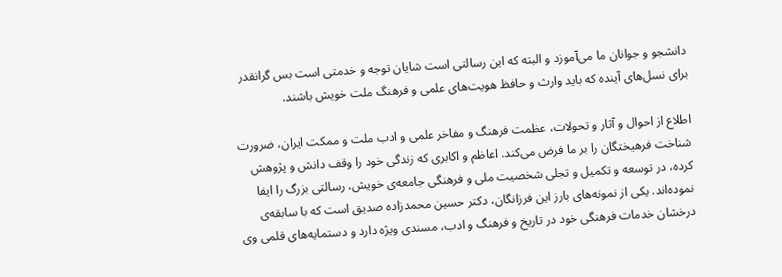دانشجو و جوانان ما می‌آموزد و البته كه این رسالتی است شایان توجه و خدمتی است بس گرانقدر برای نسل‌های آینده كه باید وارث و حافظ هویت‌های علمی و فرهنگ ملت خویش باشند.

اطلاع از احوال و آثار و تحولات، عظمت فرهنگ و مفاخر علمی و ادب ملت و ممكت ایران، ضرورت شناخت فرهیختگان را بر ما فرض می‌كند. اعاظم و اكابری كه زندگی خود را وقف دانش و پژوهش كرده، در توسعه و تكمیل و تجلی شخصیت ملی و فرهنگی جامعه‌ی خویش، رسالتی بزرگ را ایفا نموده‌اند. یكی از نمونه‌های بارز این فرزانگان، دكتر حسین محمدزاده صدیق است كه با سابقه‌ی درخشان خدمات فرهنگی خود در تاریخ و فرهنگ و ادب، مسندی ویژه دارد و دستمایه‌های قلمی وی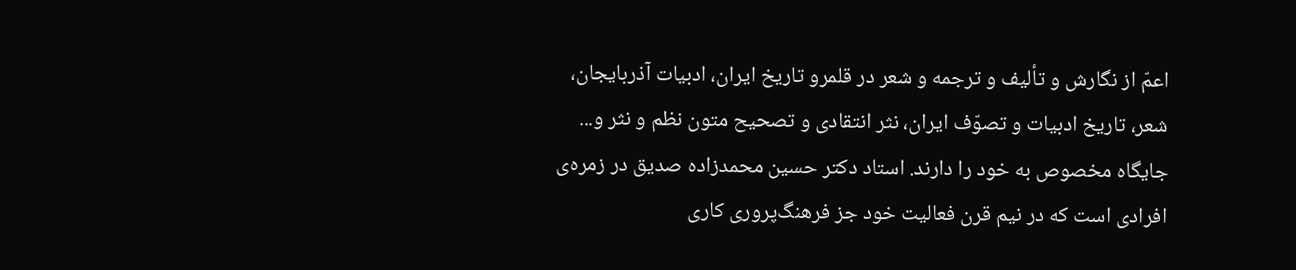اعمّ از نگارش و تألیف و ترجمه و شعر در قلمرو تاریخ ایران، ادبیات آذربایجان، شعر، تاریخ ادبیات و تصوّف ایران، نثر انتقادی و تصحیح متون نظم و نثر و... جایگاه مخصوص به خود را دارند. استاد دكتر حسین محمدزاده صدیق در زمره‌ی افرادی است كه در نیم قرن فعالیت خود جز فرهنگ‌پروری كاری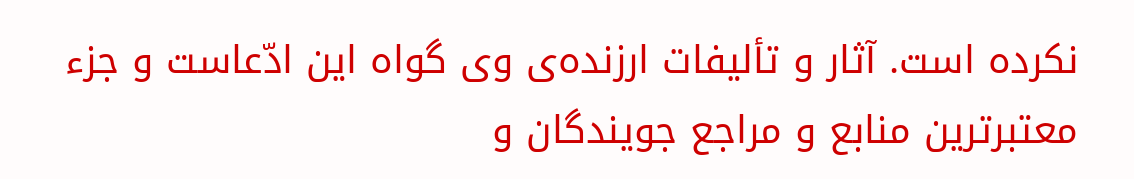نكرده است. آثار و تألیفات ارزنده‌ی وی گواه این ادّعاست و جزء معتبرترین منابع و مراجع جویندگان و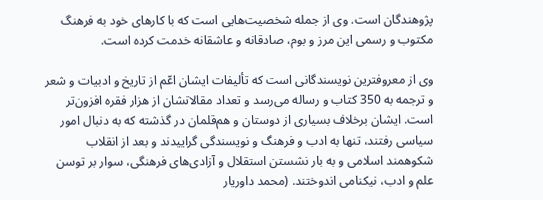پژوهندگان است. وی از جمله شخصیت‌هایی است كه با كارهای خود به فرهنگ مكتوب و رسمی این مرز و بوم، صادقانه و عاشقانه خدمت كرده است.

وی از معروفترین نویسندگانی است كه تألیفات ایشان اعّم از تاریخ و ادبیات و شعر و ترجمه به 350 كتاب و رساله می‌رسد و تعداد مقالاتشان از هزار فقره افزون‌تر است. ایشان برخلاف بسیاری از دوستان و هم‌قلمان در گذشته كه به دنبال امور سیاسی رفتند، تنها به ادب و فرهنگ و نویسندگی گراییدند و بعد از انقلاب شكوهمند اسلامی و به بار نشستن استقلال و آزادی‌های فرهنگی، سوار بر توسن علم و ادب، نیكنامی اندوختند. (محمد داوریار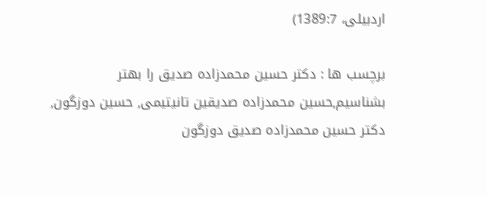اردبیلی، 1389:7)

برچسب ها : دکتر حسین محمدزاده صدیق را بهتر بشناسیم,حسین محمدزاده صدیقین تانیتیمی, حسین دوزگون, دکتر حسین محمدزاده صدیق دوزگون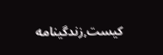کیست,زندگینامه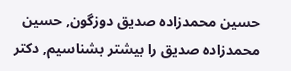حسین محمدزاده صدیق دوزگون, حسین محمدزاده صدیق را بیشتر بشناسیم, دکتر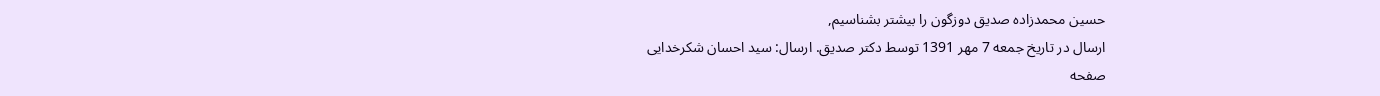حسین محمدزاده صدیق دوزگون را بیشتر بشناسیم,
ارسال در تاريخ جمعه 7 مهر 1391 توسط دکتر صدیق. ارسال: سید احسان شکرخدایی
صفحه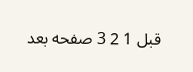قبل 1 2 3 صفحه بعد